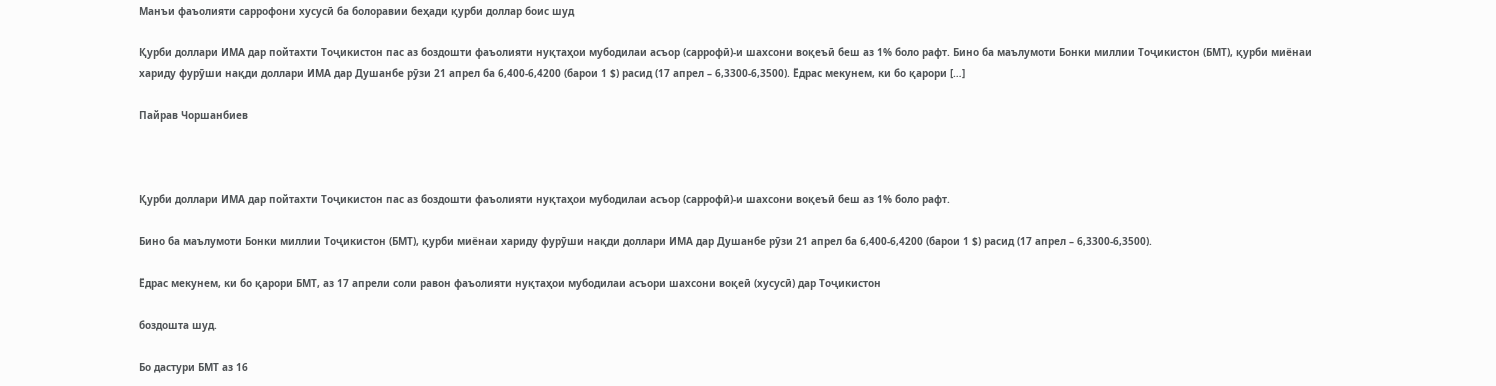Манъи фаъолияти саррофони хусусӣ ба болоравии беҳади қурби доллар боис шуд

Қурби доллари ИМА дар пойтахти Тоҷикистон пас аз боздошти фаъолияти нуқтаҳои мубодилаи асъор (саррофӣ)-и шахсони воқеъӣ беш аз 1% боло рафт. Бино ба маълумоти Бонки миллии Тоҷикистон (БМТ), қурби миёнаи хариду фурӯши нақди доллари ИМА дар Душанбе рӯзи 21 апрел ба 6,400-6,4200 (барои 1 $) расид (17 апрел – 6,3300-6,3500). Ёдрас мекунем, ки бо қарори […]

Пайрав Чоршанбиев



Қурби доллари ИМА дар пойтахти Тоҷикистон пас аз боздошти фаъолияти нуқтаҳои мубодилаи асъор (саррофӣ)-и шахсони воқеъӣ беш аз 1% боло рафт.

Бино ба маълумоти Бонки миллии Тоҷикистон (БМТ), қурби миёнаи хариду фурӯши нақди доллари ИМА дар Душанбе рӯзи 21 апрел ба 6,400-6,4200 (барои 1 $) расид (17 апрел – 6,3300-6,3500).

Ёдрас мекунем, ки бо қарори БМТ, аз 17 апрели соли равон фаъолияти нуқтаҳои мубодилаи асъори шахсони воқеӣ (хусусӣ) дар Тоҷикистон

боздошта шуд.

Бо дастури БМТ аз 16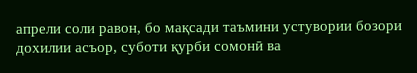апрели соли равон, бо мақсади таъмини устувории бозори дохилии асъор, суботи қурби сомонӣ ва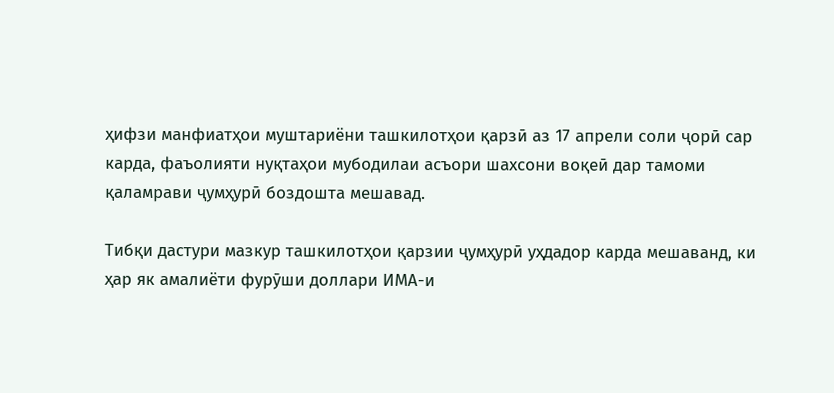ҳифзи манфиатҳои муштариёни ташкилотҳои қарзӣ аз 17 апрели соли ҷорӣ сар карда, фаъолияти нуқтаҳои мубодилаи асъори шахсони воқеӣ дар тамоми қаламрави ҷумҳурӣ боздошта мешавад.

Тибқи дастури мазкур ташкилотҳои қарзии ҷумҳурӣ уҳдадор карда мешаванд, ки ҳар як амалиёти фурӯши доллари ИМА-и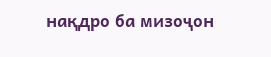нақдро ба мизоҷон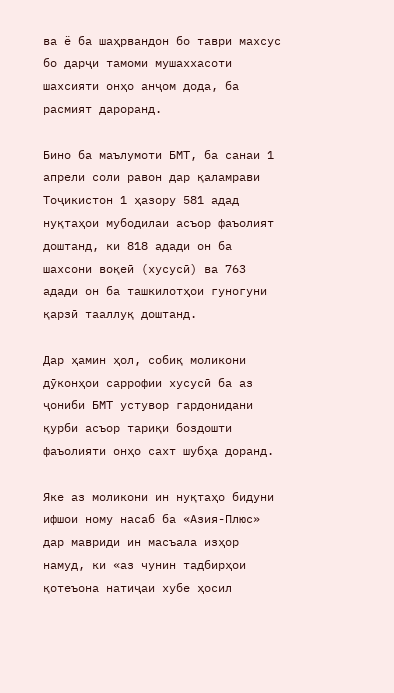ва ё ба шаҳрвандон бо таври махсус бо дарҷи тамоми мушаххасоти шахсияти онҳо анҷом дода, ба расмият дароранд.

Бино ба маълумоти БМТ, ба санаи 1 апрели соли равон дар қаламрави Тоҷикистон 1 ҳазору 581 адад нуқтаҳои мубодилаи асъор фаъолият доштанд, ки 818 адади он ба шахсони воқеӣ (хусусӣ) ва 763 адади он ба ташкилотҳои гуногуни қарзӣ тааллуқ доштанд.

Дар ҳамин ҳол, собиқ моликони дӯконҳои саррофии хусусӣ ба аз ҷониби БМТ устувор гардонидани қурби асъор тариқи боздошти фаъолияти онҳо сахт шубҳа доранд.

Яке аз моликони ин нуқтаҳо бидуни ифшои ному насаб ба «Азия-Плюс» дар мавриди ин масъала изҳор намуд, ки «аз чунин тадбирҳои қотеъона натиҷаи хубе ҳосил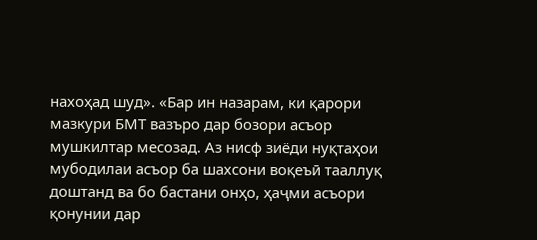нахоҳад шуд». «Бар ин назарам, ки қарори мазкури БМТ вазъро дар бозори асъор мушкилтар месозад. Аз нисф зиёди нуқтаҳои мубодилаи асъор ба шахсони воқеъӣ тааллуқ доштанд ва бо бастани онҳо, ҳаҷми асъори қонунии дар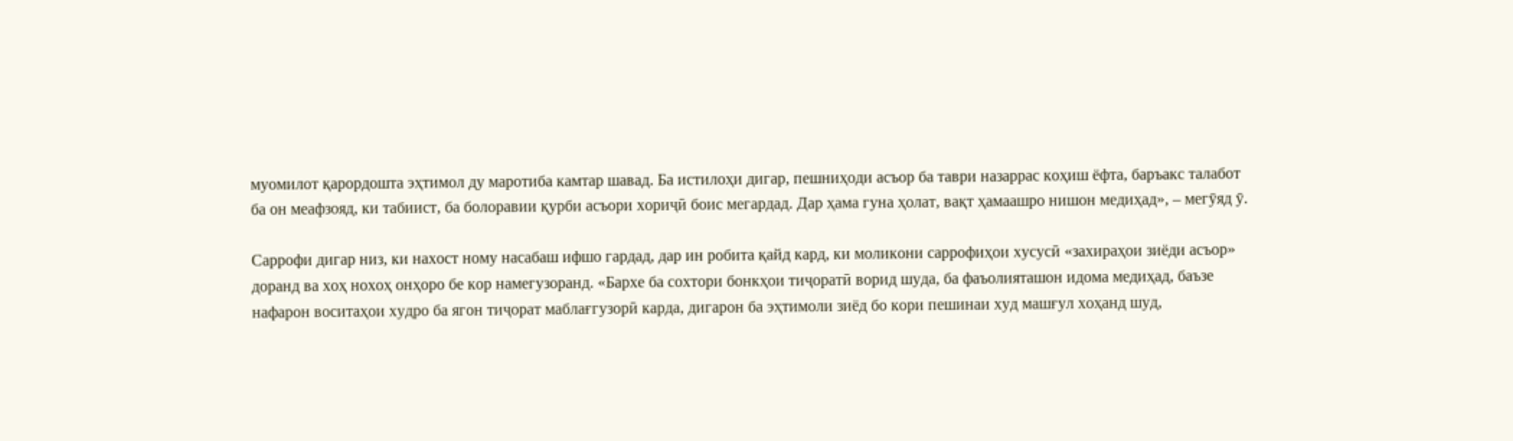муомилот қарордошта эҳтимол ду маротиба камтар шавад. Ба истилоҳи дигар, пешниҳоди асъор ба таври назаррас коҳиш ёфта, баръакс талабот ба он меафзояд, ки табиист, ба болоравии қурби асъори хориҷӣ боис мегардад. Дар ҳама гуна ҳолат, вақт ҳамаашро нишон медиҳад», – мегӯяд ӯ.

Саррофи дигар низ, ки нахост ному насабаш ифшо гардад, дар ин робита қайд кард, ки моликони саррофиҳои хусусӣ «захираҳои зиёди асъор» доранд ва хоҳ нохоҳ онҳоро бе кор намегузоранд. «Бархе ба сохтори бонкҳои тиҷоратӣ ворид шуда, ба фаъолияташон идома медиҳад, баъзе нафарон воситаҳои худро ба ягон тиҷорат маблағгузорӣ карда, дигарон ба эҳтимоли зиёд бо кори пешинаи худ машғул хоҳанд шуд,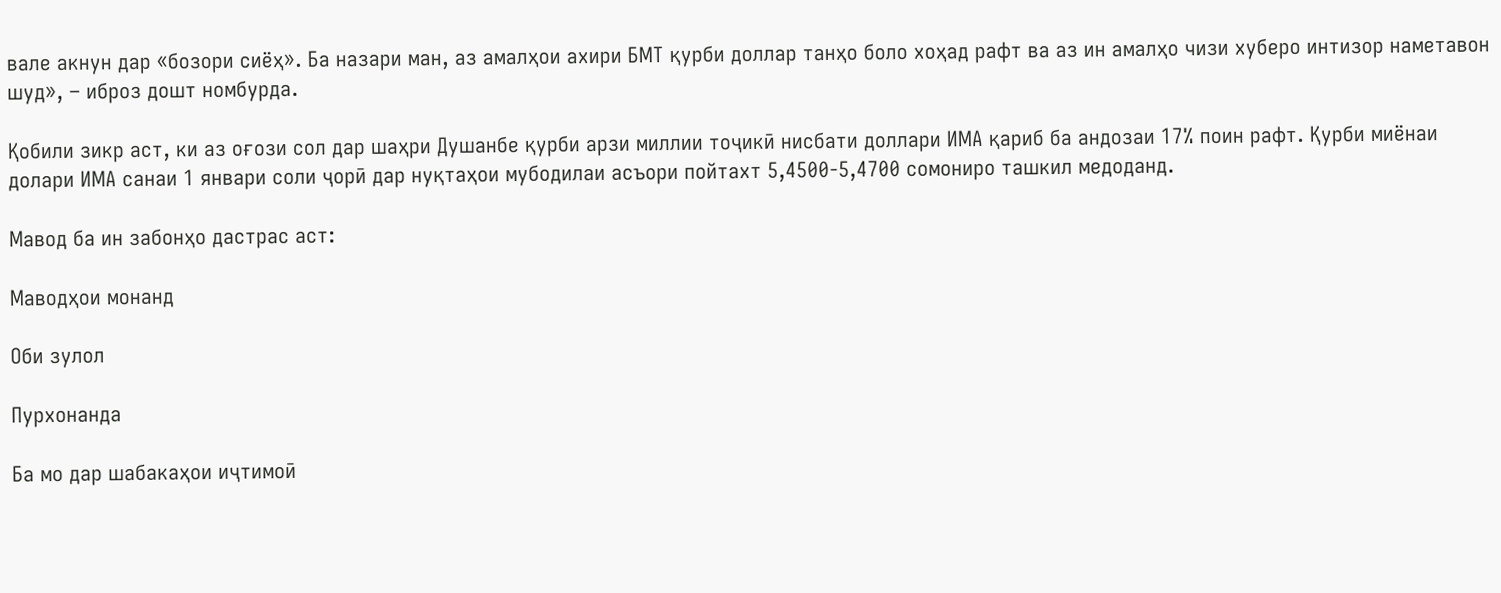вале акнун дар «бозори сиёҳ». Ба назари ман, аз амалҳои ахири БМТ қурби доллар танҳо боло хоҳад рафт ва аз ин амалҳо чизи хуберо интизор наметавон шуд», – иброз дошт номбурда.

Қобили зикр аст, ки аз оғози сол дар шаҳри Душанбе қурби арзи миллии тоҷикӣ нисбати доллари ИМА қариб ба андозаи 17% поин рафт. Қурби миёнаи долари ИМА санаи 1 январи соли ҷорӣ дар нуқтаҳои мубодилаи асъори пойтахт 5,4500-5,4700 сомониро ташкил медоданд.

Мавод ба ин забонҳо дастрас аст:

Маводҳои монанд

Оби зулол

Пурхонанда

Ба мо дар шабакаҳои иҷтимоӣ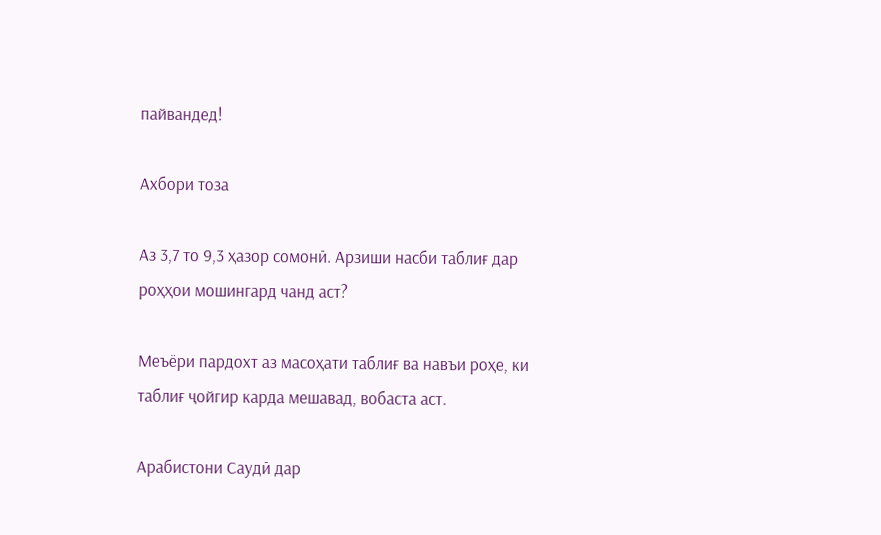пайвандед!

Ахбори тоза

Аз 3,7 то 9,3 ҳазор сомонӣ. Арзиши насби таблиғ дар роҳҳои мошингард чанд аст?

Меъёри пардохт аз масоҳати таблиғ ва навъи роҳе, ки таблиғ ҷойгир карда мешавад, вобаста аст.

Арабистони Саудӣ дар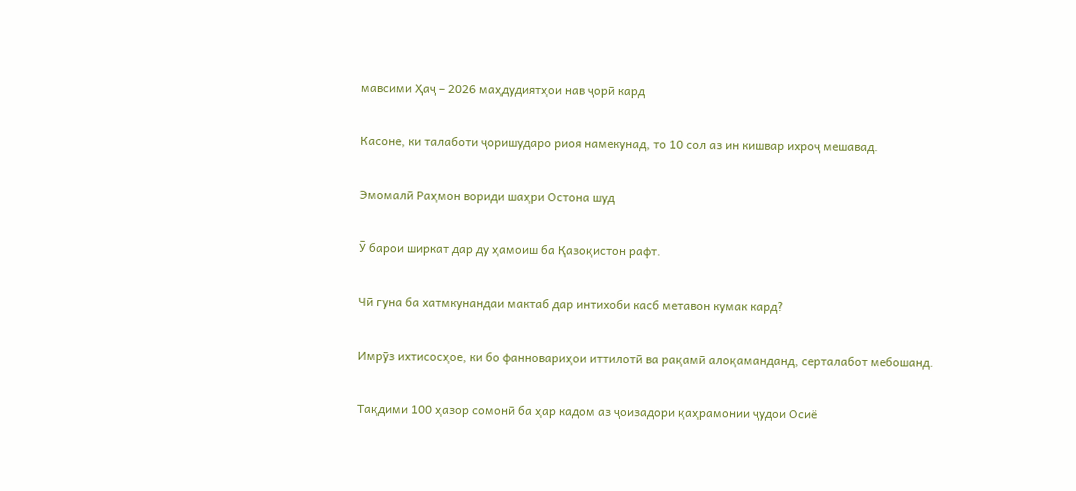мавсими Ҳаҷ – 2026 маҳдудиятҳои нав ҷорӣ кард

Касоне, ки талаботи ҷоришударо риоя намекунад, то 10 сол аз ин кишвар ихроҷ мешавад.

Эмомалӣ Раҳмон вориди шаҳри Остона шуд

Ӯ барои ширкат дар ду ҳамоиш ба Қазоқистон рафт.

Чӣ гуна ба хатмкунандаи мактаб дар интихоби касб метавон кумак кард?

Имрӯз ихтисосҳое, ки бо фанновариҳои иттилотӣ ва рақамӣ алоқаманданд, серталабот мебошанд.

Тақдими 100 ҳазор сомонӣ ба ҳар кадом аз ҷоизадори қаҳрамонии ҷудои Осиё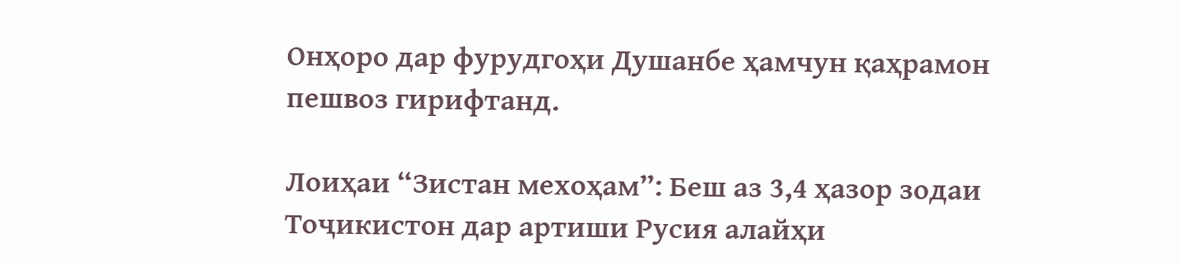Онҳоро дар фурудгоҳи Душанбе ҳамчун қаҳрамон пешвоз гирифтанд.

Лоиҳаи “Зистан мехоҳам”: Беш аз 3,4 ҳазор зодаи Тоҷикистон дар артиши Русия алайҳи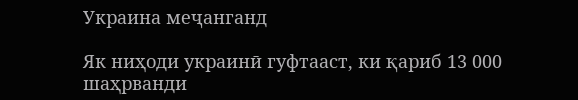Украина меҷанганд

Як ниҳоди украинӣ гуфтааст, ки қариб 13 000 шаҳрванди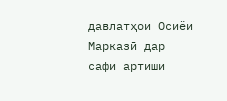давлатҳои Осиёи Марказӣ дар сафи артиши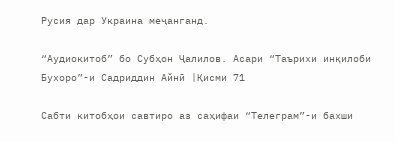Русия дар Украина меҷанганд.

“Аудиокитоб” бо Субҳон Ҷалилов. Асари “Таърихи инқилоби Бухоро”-и Садриддин Айнӣ |Қисми 71

Cабти китобҳои савтиро аз саҳифаи “Телеграм”-и бахши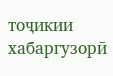тоҷикии хабаргузорӣ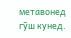метавонед гӯш кунед.